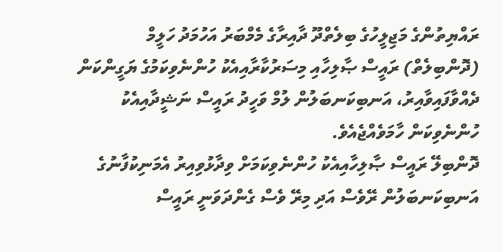ރައްޔިތުންގެ މަޖިލީހުގެ ބިލެތްދޫ ދާއިރާގެ މެމްބަރު އަހުމަދު ހަލީމް (ދޮންބިލެތް) ރައީސް ޞާލިހާއި މިސަރުކާރާއިއެކު ހުންނެވިކަމުގެ ޔަގީންކަން ދެއްވާފައިވާއިރު، އަނބިކަނބަލުން ލުމް ވަހީދު ރައީސް ނަޝީދާއިއެކު ހުންނެވިކަން ހާމަވެއްޖެއެވެ.
ދޮންބިލޭ ރައީސް ޞާލިހާއިއެކު ހުންނެވިކަމަށް ވިދާޅުވިއިރު އެމަނިކުފާނުގެ އަނބިކަނބަލުން ރޭވެސް އަދި މިރޭ ވެސް ގެންދަވަނީ ރައީސް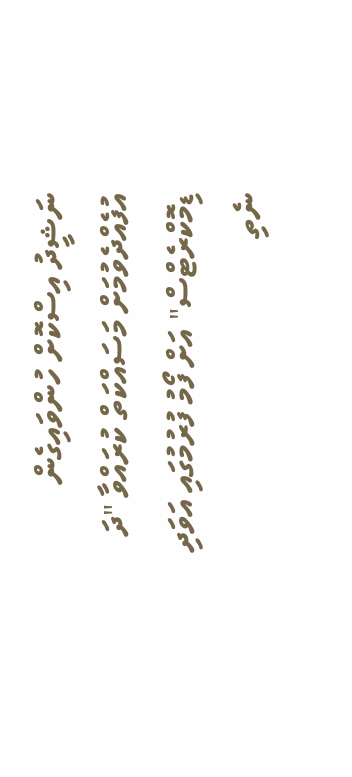ނަޝީދު އިސްކޮށް ހުންވައިގެން އުފެއްދެވުމަށް މަސައްކަތް ކުރައްވާ "ދަ ޑިމޮކްރެޓްސް" އަށް ފޯމު ފުރުމުގައި އަވަދި ނެތި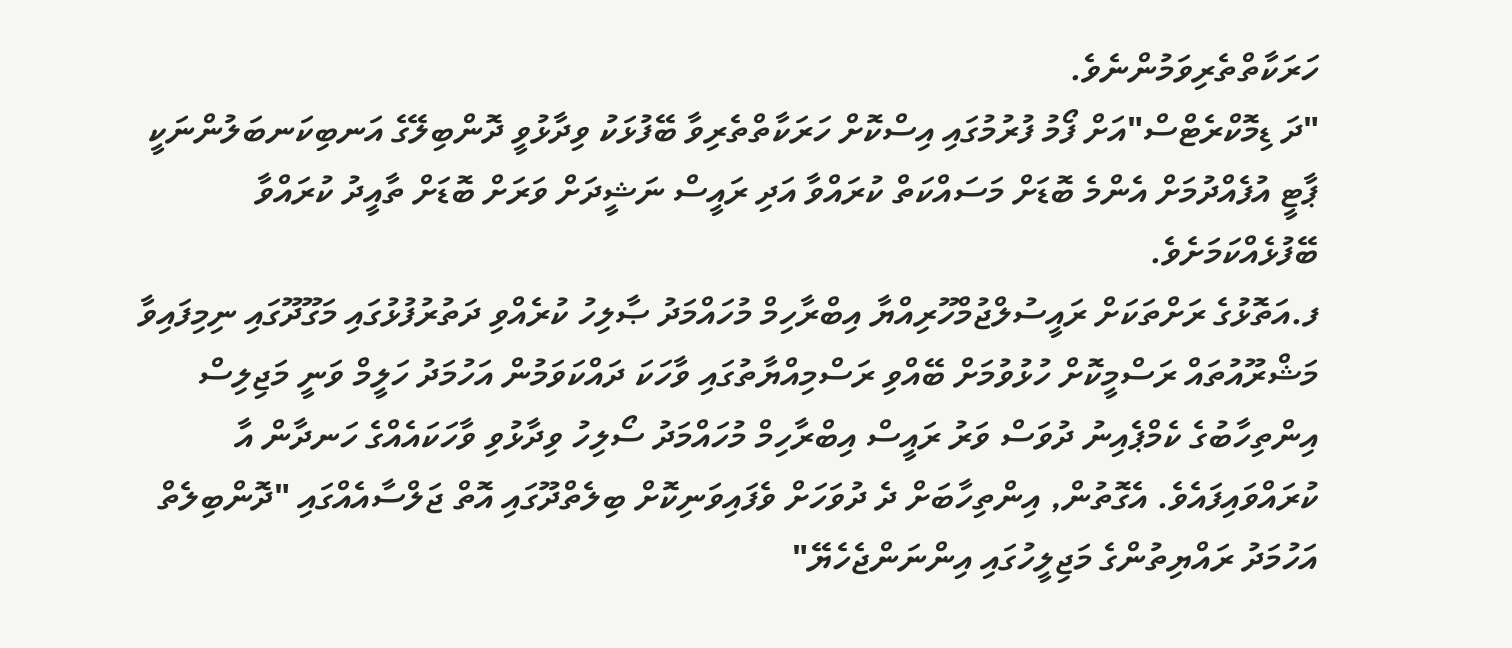ހަރަކާތްތެރިވަމުންނެވެ.
"ދަ ޑިމޮކްރެޓްސް"އަށް ފޯމު ފުރުމުގައި އިސްކޮށް ހަރަކާތްތެރިވާ ބޭފުޅަކު ވިދާޅުވީ ދޮންބިލޭގެ އަނބިކަނބަލުންނަކީ ޕާޓީ އުފެއްދުމަށް އެންމެ ބޮޑަށް މަސައްކަތް ކުރައްވާ އަދި ރައީސް ނަޝީދަށް ވަރަށް ބޮޑަށް ތާއީދު ކުރައްވާ ބޭފުޅެއްކަމަށެވެ.
ފ.އަތޮޅުގެ ރަށްތަކަށް ރައީސުލްޖުމްހޫރިއްޔާ އިބްރާހިމް މުހައްމަދު ޞާލިހު ކުރެއްވި ދަތުރުފުޅުގައި މަގޫދޫގައި ނިމިފައިވާ މަޝްރޫއުތައް ރަސްމީކޮށް ހުޅުވުމަށް ބޭއްވި ރަސްމިއްޔާތުގައި ވާހަކަ ދައްކަވަމުން އަހުމަދު ހަލީމް ވަނީ މަޖިލިސް އިންތިހާބުގެ ކެމްޕެއިނު ދުވަސް ވަރު ރައީސް އިބްރާހިމް މުހައްމަދު ސޯލިހު ވިދާޅުވި ވާހަކައެއްގެ ހަނދާން އާ ކުރައްވައިފައެވެ. އެގޮތުން, އިންތިހާބަށް ދެ ދުވަހަށް ވެފައިވަނިކޮށް ބިލެތްދޫގައި އޮތް ޖަލްސާއެއްގައި "ދޮންބިލެތް އަހުމަދު ރައްޔިތުންގެ މަޖިލީހުގައި އިންނަންޖެހެޔޭ"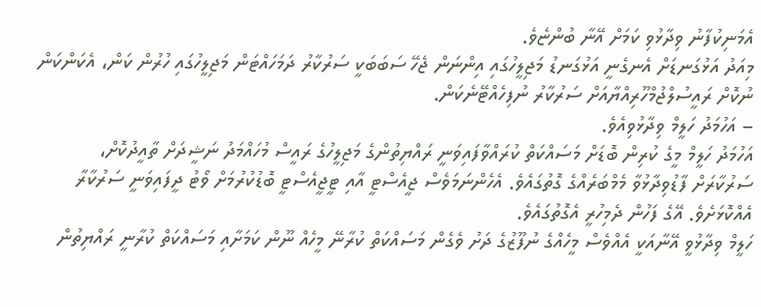އެމަނިކުފާނު ވިދާޅުވި ކަމަށް އޭނާ ބުންޏެވެ.
މިއަދު އަޅުގަނޑަށް އެނގެނީ އަޅުގަނޑު މަޖިލީހުގައި އިންނަން ޖެހޭ ސަބަބަކީ ސަރުކާރު ދަމަހައްޓަން މަޖިލީހުގައި ހުރުން ކަން، އެކަންކަން ނުކޮށް ރައީސުލްޖުމްހޫރިއްޔާއަށް ސަރުކާރު ނުފިހެއްޓޭނެކަން.
– އަހުމަދު ހަލީމް ވިދާޅުވިއެވެ.
އަހުމަދު ހަލީމް މީގެ ކުރިން ބޮޑަށް މަސައްކަތް ކުރައްވާފައިވަނީ ރައްޔިތުންގެ މަޖިލީހުގެ ރައީސް މުހައްމަދު ނަޝީދަށް ތާއީދުކޮށް، ސަރުކާރަށް ފާޑުވިދާޅުވާ މެމްބަރެއްގެ ގޮތުގައެވެ. އެހެންނަމަވެސް ޖީއެސްޓީ އާއި ޓީޖީއެސްޓީ ބޮޑުކުރުމަށް ވޯޓު ދީފައިވަނީ ސަރުކާރާ އެއްކޮޅަށެވެ. އޭގެ ފަހުން ދެމިހުރީ އެގޮތުގައެވެ.
ހަލީމް ވިދާޅުވީ އޭނާއަކީ އެއްވެސް މީހެއްގެ ނުފޫޒުގެ ދަށު ވެގެން މަސައްކަތް ކުރާނޭ މީހެއް ނޫން ކަމަށާއި މަސައްކަތް ކުރާނީ ރައްޔިތުން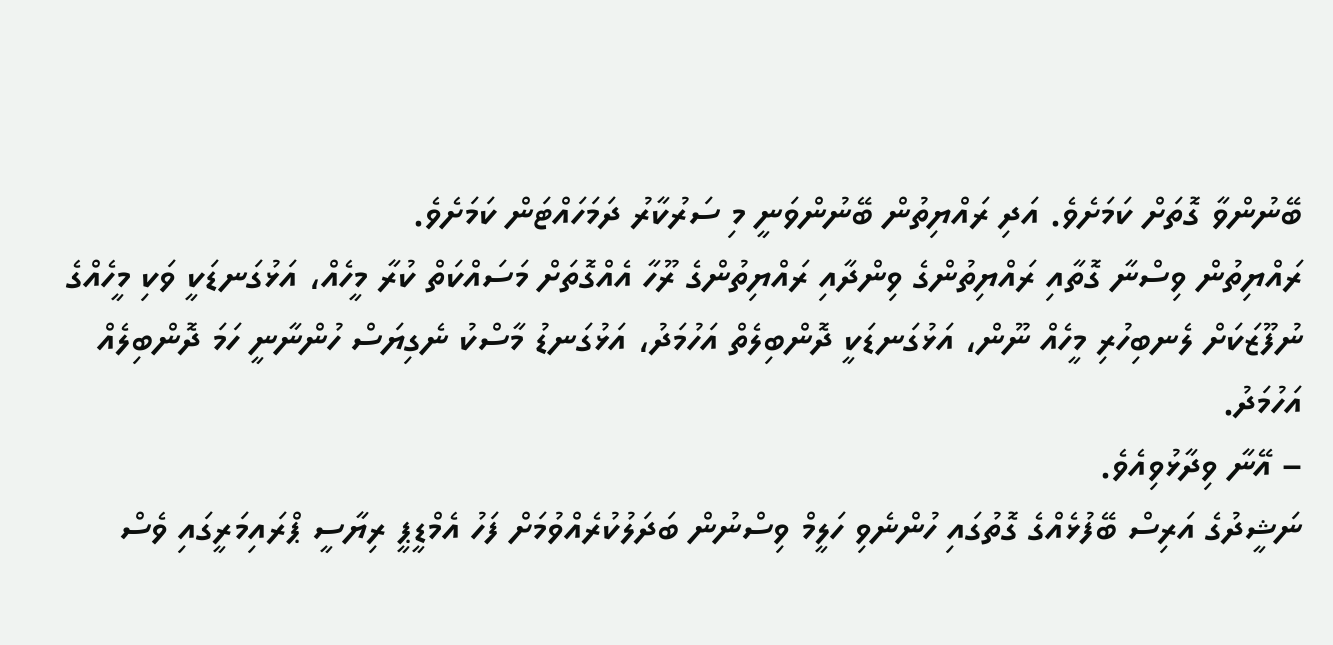ބޭނުންވާ ގޮތަށް ކަމަށެވެ. އަދި ރައްޔިތުން ބޭނުންވަނީ މި ސަރުކާރު ދަމަހައްޓަން ކަމަށެވެ.
ރައްޔިތުން ވިސްނާ ގޮތާއި ރައްޔިތުންގެ ވިންދާއި ރައްޔިތުންގެ ރޫހާ އެއްގޮތަށް މަސައްކަތް ކުރާ މީހެއް، އަޅުގަނޑަކީ ވަކި މީހެއްގެ ނުފޫޒަކަށް ލެނބިހުރި މީހެއް ނޫން، އަޅުގަނޑަކީ ދޮންބިލެތް އަހުމަދު، އަޅުގަނޑު މާސްކު ނެގިޔަސް ހުންނާނީ ހަމަ ދޮންބިލެއް އަހުމަދު.
– އޭނާ ވިދާޅުވިއެވެ.
ނަޝީދުގެ އަރިސް ބޭފުޅެއްގެ ގޮތުގައި ހުންނެވި ހަލީމް ވިސްނުން ބަދަލުކުރެއްވުމަށް ފަހު އެމްޑީޕީ ރިޔާސީ ޕްރައިމަރީގައި ވެސް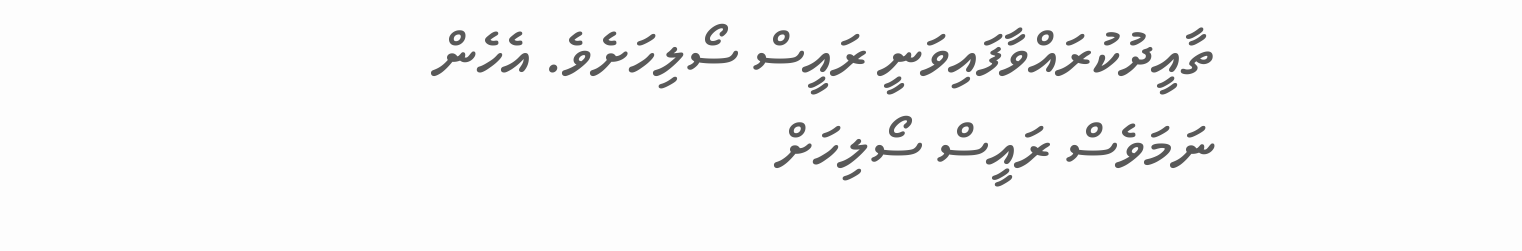ތާއީދުކުރައްވާފައިވަނީ ރައީސް ސޯލިހަށެވެ. އެހެން ނަމަވެސް ރައީސް ސޯލިހަށް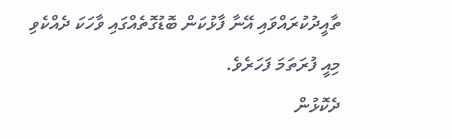ތާއީދުކުރައްވައި އޭނާ ފާޅުކަން ބޮޑުގޮތެއްގައި ވާހަކަ ދެއްކެވި މިއީ ފުރަތަމަ ފަހަރެވެ.
ދެކޮޅުން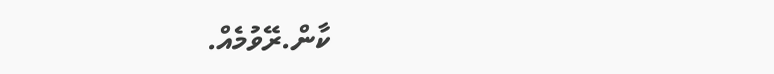ކާން.ރޭވުމެއް.